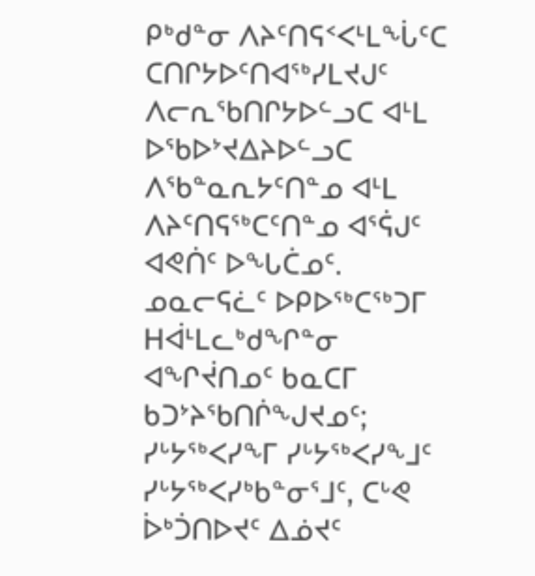ᑭᒃᑯᓐᓂ ᐱᔨᑦᑎᕋᑉᐸᒻᒪᖔᑦᑕ
ᑕᑎᒋᔭᐅᑦᑎᐊᖅᓯᒪᔪᒍᑦ ᐱᓕᕆᖃᑎᒋᔭᐅᓪᓗᑕ ᐊᒻᒪ ᐅᖃᐅᔾᔪᐃᔨᐅᓪᓗᑕ ᐱᖃᓐᓇᕆᔭᑦᑎᓐᓄ ᐊᒻᒪ ᐱᔨᑦᑎᕋᖅᑕᑦᑎᓐᓄ ᐊᕐᕌᒍᑦ ᐊᕙᑏᑦ ᐅᖓᑖᓄᑦ.
ᓄᓇᓕᕋᓛᑦ ᐅᑭᐅᖅᑕᖅᑐᒥ ᕼᐋᒻᒪᓚᒃᑯᖏᓐᓂ ᐊᖏᔫᑎᓄᑦ ᑲᓇᑕᒥ ᑲᑐᔾᔨᖃᑎᒌᖑᔪᓄᑦ; ᓯᒡᔭᖅᐸᓯᖕᒥ ᓯᒡᔭᖅᐸᓯᖕᒧᑦ ᓯᒡᔭᖅᐸᓯᒃᑲᓐᓂᕐᒧᑦ, ᑕᒡᕙ ᐆᒃᑑᑎᐅᔪᑦ ᐃᓅᔪᑦ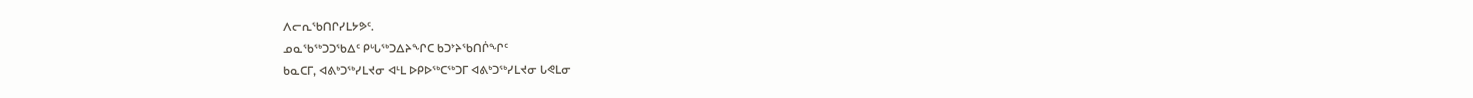ᐱᓕᕆᖃᑎᒋᓯᒪᔭᕗᑦ.
ᓄᓇᖃᖅᑐᑐᖃᐃᑦ ᑭᒡᒐᖅᑐᐃᔨᖏᑕ ᑲᑐᔾᔨᖃᑎᒌᖏᑦ
ᑲᓇᑕᒥ, ᐊᕕᒃᑐᖅᓯᒪᔪᓂ ᐊᒻᒪ ᐅᑭᐅᖅᑕᖅᑐᒥ ᐊᕕᒃᑐᖅᓯᒪᔪᓂ ᒐᕙᒪᓂ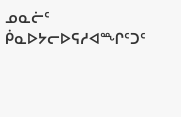ᓄᓇᓖᑦ
ᑮᓇᐅᔭᓕᐅᕋᓱᐊᙱᑦᑐᑦ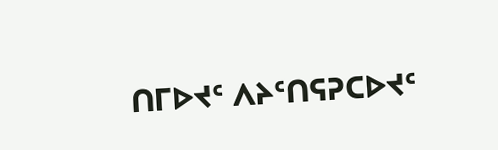ᑎᒥᐅᔪᑦ ᐱᔨᑦᑎᕋᕈᑕᐅᔪᑦ